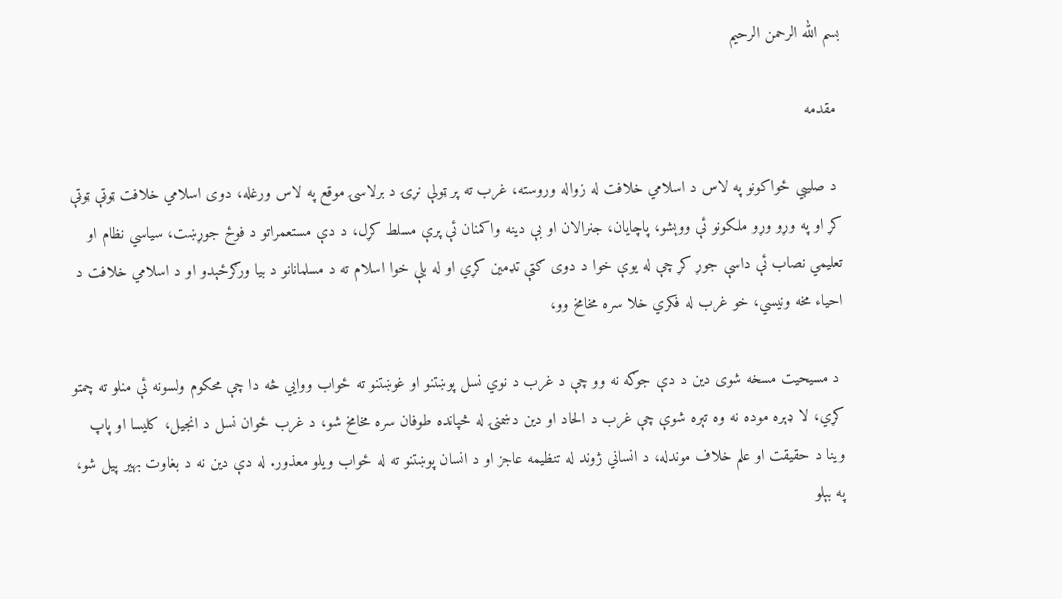بسم الله الرحمن الرحيم

 مقدمه

 د صليبي ځواكونو په لاس د اسلامي خلافت له زواله وروسته، غرب ته پر ټولې نړۍ د برلاسۍ موقع په لاس ورغله، دوى اسلامي خلافت ټوټې ټوټې كړ او په وړو وړو ملكونو ئې ووېشو، پاچايان، جنرالان او بې دينه واكمنان ئې پرې مسلط كړل، د دې مستعمراتو د فوځ جوړښت، سياسي نظام او تعليمي نصاب ئې داسې جوړ كړ چې له يوې خوا د دوى ګټې تډمين كړي او له بلې خوا اسلام ته د مسلمانانو د بيا ورګرځېدو او د اسلامي خلافت د احياء مخه ونيسي، خو غرب له فكري خلا سره مخامخ وو،

 د مسيحيت مسخه شوى دين د دې جوګه نه وو چې د غرب د نوي نسل پوښتنو او غوښتنو ته ځواب ووايي څه دا چې محكوم ولسونه ئې منلو ته چمتو كړي، لا ډېره موده نه وه تېره شوې چې غرب د الحاد او دين دښمنۍ له څپانده طوفان سره مخامخ شو، د غرب ځوان نسل د انجيل، كليسا او پاپ وينا د حقيقت او علم خلاف موندله، د انساني ژوند له تنظيمه عاجز او د انسان پوښتنو ته له ځواب ويلو معذور. له دې دين نه د بغاوت بهير پيل شو، په بېلو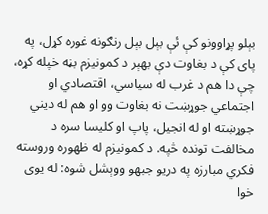بېلو پړاوونو كې ئې بېل بېل رنګونه غوره كړل، په پاى كې د بغاوت دې بهېر د كمونيزم بڼه خپله كړه، چې دا هم د غرب له سياسي، اقتصادي او اجتماعي جوړښت نه بغاوت وو او هم له ديني جوړښته او له انجيل، پاپ او كليسا سره د مخالفت تونده څپه. د كمونيزم له ظهوره وروسته فكري مبارزه په دريو جبهو ووېشل شوه: له يوى خوا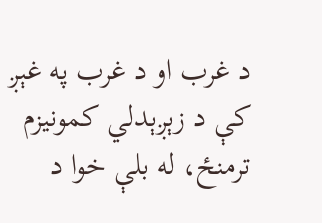د غرب او د غرب په غېږ كې د زېږېدلي كمونيزم ترمنځ، له بلې خوا د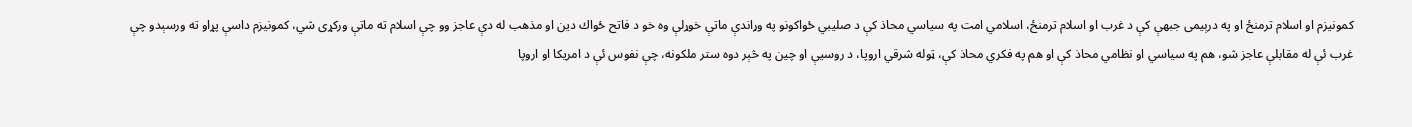كمونيزم او اسلام ترمنځ او په درېيمى جبهې كې د غرب او اسلام ترمنځ، اسلامي امت په سياسي محاذ كې د صليبي ځواكونو په وړاندې ماتې خوړلې وه خو د فاتح ځواك دين او مذهب له دې عاجز وو چې اسلام ته ماتې وركړى شي، كمونيزم داسې پړاو ته ورسېدو چې غرب ئې له مقابلې عاجز شو، هم په سياسي او نظامي محاذ كې او هم په فكري محاذ كې، ټوله شرقي اروپا، د روسيې او چين په څېر دوه ستر ملكونه، چې نفوس ئې د امريكا او اروپا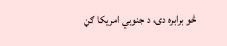څو برابره دى، د جنوبي امريكا ګڼ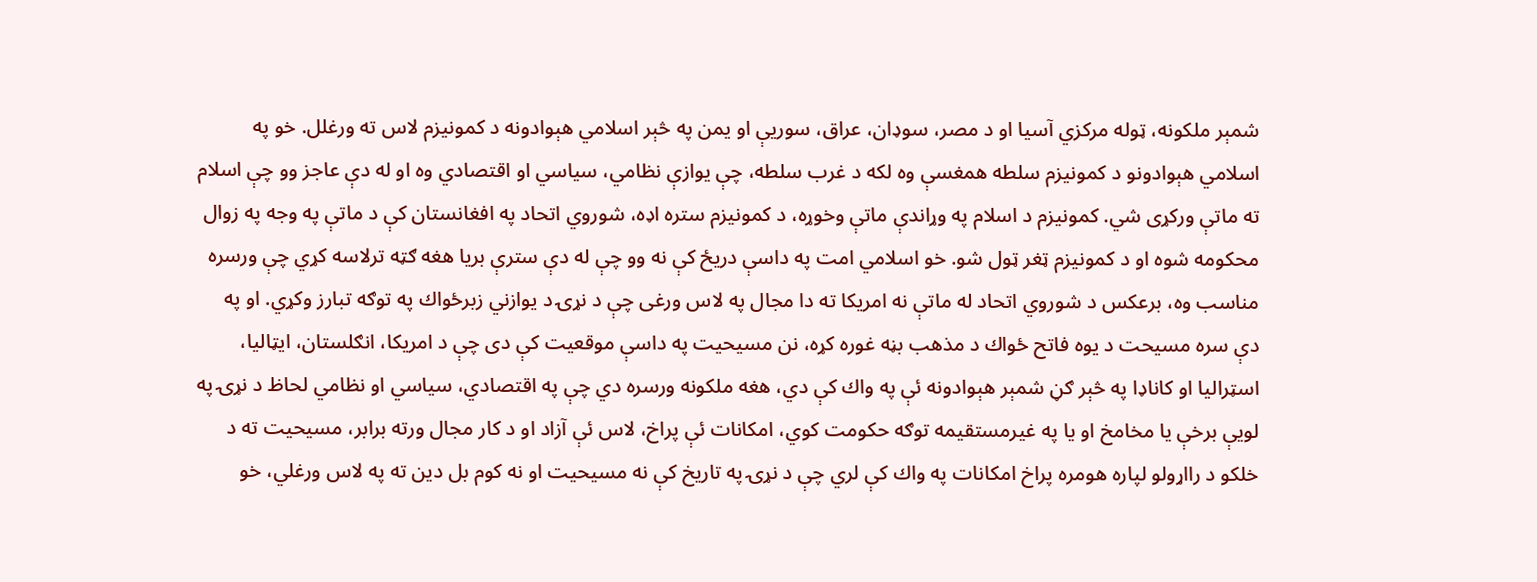شمېر ملكونه، ټوله مركزي آسيا او د مصر، سوډان، عراق، سوريې او يمن په څېر اسلامي هېوادونه د كمونيزم لاس ته ورغلل. خو په اسلامي هېوادونو د كمونيزم سلطه همغسې وه لكه د غرب سلطه، چې يوازې نظامي، سياسي او اقتصادي وه او له دې عاجز وو چې اسلام ته ماتې وركړى شي. كمونيزم د اسلام په وړاندې ماتې وخوړه، د كمونيزم ستره اډه، شوروي اتحاد په افغانستان كې د ماتې په وجه په زوال محكومه شوه او د كمونيزم ټغر ټول شو. خو اسلامي امت په داسې دريځ كې نه وو چې له دې سترې بريا هغه ګټه ترلاسه كړي چې ورسره مناسب وه، برعكس د شوروي اتحاد له ماتې نه امريكا ته دا مجال په لاس ورغى چې د نړۍ د يوازني زبرځواك په توګه تبارز وكړي. او په دې سره مسيحت د يوه فاتح ځواك د مذهب بڼه غوره كړه، نن مسيحيت په داسې موقعيت كې دى چې د امريكا، انګلستان، ايټاليا، اسټراليا او كاناډا په څېر ګڼ شمېر هېوادونه ئې په واك كې دي، هغه ملكونه ورسره دي چې په اقتصادي، سياسي او نظامي لحاظ د نړۍ په لويې برخې يا مخامخ او يا په غيرمستقيمه توګه حكومت كوي، امكانات ئې پراخ، لاس ئې آزاد او د كار مجال ورته برابر، مسيحيت ته د خلكو د رااړولو لپاره هومره پراخ امكانات په واك كې لري چې د نړۍ په تاريخ كې نه مسيحيت او نه كوم بل دين ته په لاس ورغلي، خو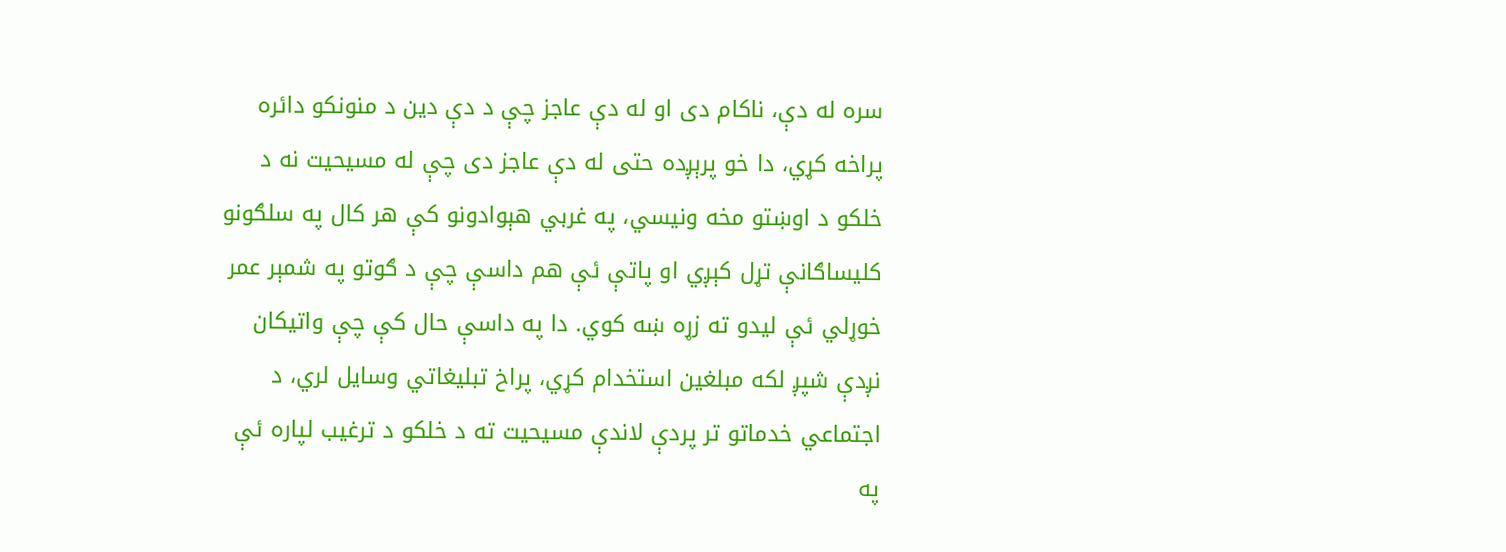سره له دې، ناكام دى او له دې عاجز چې د دې دين د منونكو دائره پراخه كړي، دا خو پرېږده حتى له دې عاجز دى چې له مسيحيت نه د خلكو د اوښتو مخه ونيسي، په غربي هېوادونو كې هر كال په سلګونو كليساګانې تړل كېږي او پاتې ئې هم داسې چې د ګوتو په شمېر عمر خوړلي ئې ليدو ته زړه ښه كوي. دا په داسې حال كې چې واتيكان نږدې شپږ لكه مبلغين استخدام كړي، پراخ تبليغاتي وسايل لري، د اجتماعي خدماتو تر پردې لاندې مسيحيت ته د خلكو د ترغيب لپاره ئې په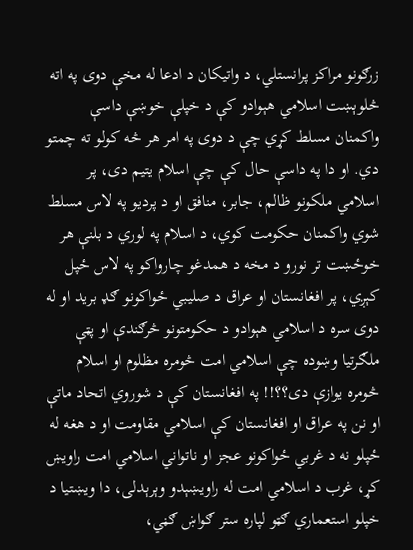زرګونو مراكز پرانستلي، د واتيكان د ادعا له مخې دوى په اته څلوېښت اسلامي هېوادو كې د خپلې خوښې داسې واكمنان مسلط كړي چې د دوى په امر هر څه كولو ته چمتو دي. او دا په داسې حال كې چې اسلام يتيم دى، پر اسلامي ملكونو ظالم، جابر، منافق او د پرديو په لاس مسلط شوي واكمنان حكومت كوي، د اسلام په لوري د بلنې هر خوځښت تر نورو د مخه د همدغو چارواكو په لاس ځپل كېږي، پر افغانستان او عراق د صليبي ځواكونو ګډ بريد او له دوى سره د اسلامي هېوادو د حكومتونو څرګندې او پټې ملګرتيا وښوده چې اسلامي امت څومره مظلوم او اسلام څومره يوازې دى؟؟!! په افغانستان كې د شوروي اتحاد ماتې او نن په عراق او افغانستان كې اسلامي مقاومت او د هغه له ځپلو نه د غربي ځواكونو عجز او ناتواني اسلامي امت راويښ كړ، غرب د اسلامي امت له راويښېدو وېرېدلى، دا ويښتيا د خپلو استعماري ګټو لپاره ستر ګواښ ګڼي،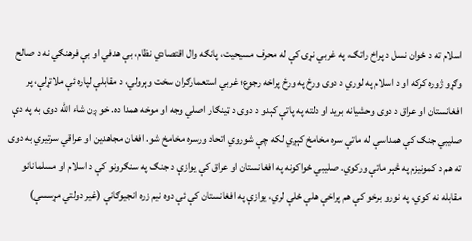اسلام ته د ځوان نسل د پراخ راتګ، په غربي نړۍ كې له محرف مسيحيت، پانګه وال اقتصادي نظام، بې هدفي او بې فرهنګي نه د صالح وګړو ژوره كركه او د اسلام په لوري د دوى ورځ په ورځ پراخه رجوع؛ غربي استعمارګران سخت وېرولي، د مقابلې لپاره ئې ملاتړلې، پر افغانستان او عراق د دوى وحشيانه بريد او دلته په پاتې كېدو د دوى د ټينګار اصلي وجه او موخه همدا ده. خو ږن شاء الله دوى به په دې صليبي جنګ كې همداسې له ماتې سره مخامخ كېږي لكه چې شوروي اتحاد ورسره مخامخ شو. افغان مجاهدين او عراقي سرتيري به دوى ته هم د كمونيزم په څېر ماتې وركوي. صليبي ځواكونه په افغانستان او عراق كې يوازې د جنګ په سنګرونو كې د اسلام او مسلمانانو مقابله نه كوي، په نورو برخو كې هم پراخې هلې ځلې لري، يوازې په افغانستان كې ئې دوه نيم زره انجيوګانې (غير دولتي مړسسې)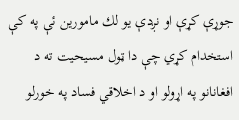جوړې كړې او نږدې يو لك مامورين ئې په كې استخدام كړي چې دا ټول مسيحيت ته د افغانانو په اړولو او د اخلاقي فساد په خورلو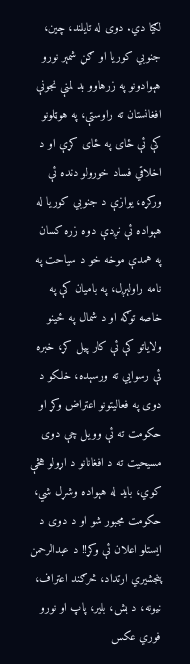لګيا دي. دوى له تايلند، چين، جنوبي كوريا او ګڼ شمېر نورو هېوادونو په زرهاوو بد لمنې نجونې افغانستان ته راوستې، په هوټلونو كې ئې ځاى په ځاى كړې او د اخلاقي فساد خورولو دنده ئې وركړه، يوازې د جنوبي كوريا له هېواده ئې نږدې دوه زره كسان په همدې موخه خو د سياحت په نامه راولېږل، په باميان كې په خاصه توګه او د شمال په ځينو ولاياتو كې ئې كار پيل كړ، خبره ئې رسوايي ته ورسېده، خلكو د دوى په فعاليتونو اعتراض وكړ او حكومت ته ئې وويل چې دوى مسيحيت ته د افغانانو د اړولو هڅې كوي، بايد له هېواده وشړل شي، حكومت مجبور شو او د دوى د ايستلو اعلان ئې وكړ!! د عبدالرحمن پنجشيري ارتداد، څرګند اعتراف، نيونه، د بش، بلير، پاپ او نورو فوري عكس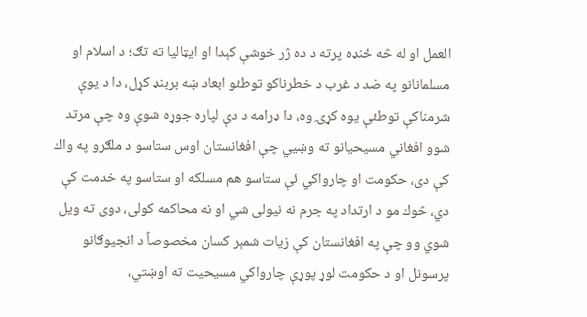العمل او له څه ځنډه پرته د ده ژر خوشې كېدا او ايټاليا ته تګ؛ د اسلام او مسلمانانو په ضد د غرب د خطرناكو توطئو ابعاد ښه بربنډ كړل، دا د يوې شرمناكې توطئې يوه كړۍ وه، دا ډرامه د دې لپاره جوړه شوې وه چې مرتد شوو افغاني مسيحيانو ته وښيي چې افغانستان اوس ستاسو د ملګرو په واك كې دى، حكومت او چارواكي ئې ستاسو هم مسلكه او ستاسو په خدمت كې دي، څوك مو د ارتداد په جرم نه نيولى شي او نه محاكمه كولى، دوى ته ويل شوي وو چې په افغانستان كې زيات شمېر كسان مخصوصاً د انجيوګانو پرسونل او د حكومت لوړ پوړې چارواكي مسيحيت ته اوښتي،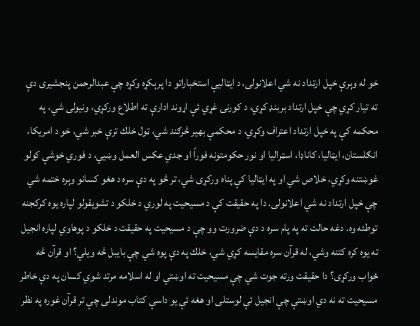خو له وېرې خپل ارتداد نه شي اعلانولى، د ايټاليې استخباراتو دا پرېكړه وكړه چې عبدالرحمن پنجشيرى دې ته تيار كړي چې خپل ارتداد بربنډ كړي، د كورنۍ غړي ئې اړوند ادارې ته اطلاع وركړي، ونيولى شي، په محكمه كې په خپل ارتداد اعتراف وكړي، د محكمې بهير څرګند شي، ټول خلك ترې خبر شي، خو د امريكا، انګلستان، ايټاليا، كاناډا، اسټراليا او نور حكومتونه فوراً او جدي عكس العمل وښيي، د فوري خوشې كولو غوښتنه وكړي، خلاص شي او په ايټاليا كې پناه وركړى شي، تر څو په دې سره د هغو كسانو وېره ختمه شي چې خپل ارتداد نه شي اعلانولى. دا په حقيقت كې د مسيحيت په لوري د خلكو د تشويقولو لپاره يوه كركجنه توطئه وه. دغه حالت ته په پام سره د دې ضرورت وو چې د مسيحيت په حقيقت د خلكو د پوهاوي لپاره انجيل ته يوه كره كتنه وشي، له قرآن سره مقايسه كړي شي، خلك په دې پوه شي چې بايبل څه ويلي؟ او قرآن څه ځواب وركړى؟ دا حقيقت ورته جوت شي چې مسيحيت ته اوښتي او له اسلامه مرتد شوي كسان په دې خاطر مسيحيت ته نه دي اوښتې چې انجيل ئې لوستلى او هغه ئې يو داسې كتاب موندلى چې تر قرآن غوره په نظر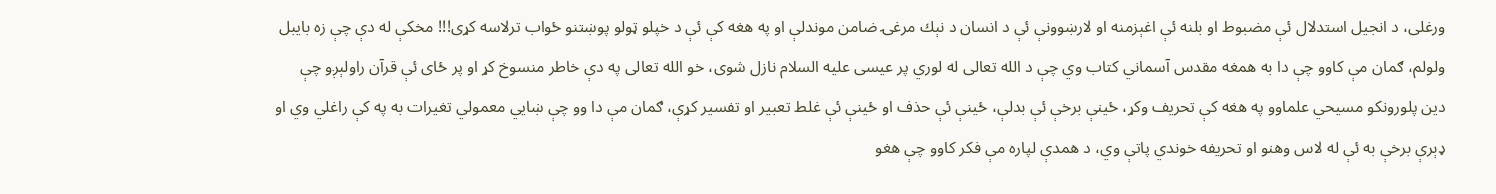ورغلى، د انجيل استدلال ئې مضبوط او بلنه ئې اغېزمنه او لارښوونې ئې د انسان د نېك مرغۍ ضامن موندلې او په هغه كې ئې د خپلو ټولو پوښتنو ځواب ترلاسه كړى!!! مخكې له دې چې زه بايبل ولولم، ګمان مې كاوو چې دا به همغه مقدس آسماني كتاب وي چې د الله تعالى له لوري پر عيسى عليه السلام نازل شوى، خو الله تعالى په دې خاطر منسوخ كړ او پر ځاى ئې قرآن راولېږو چې دين پلورونكو مسيحي علماوو په هغه كې تحريف وكړ، ځينې برخې ئې بدلې، ځينې ئې حذف او ځينې ئې غلط تعبير او تفسير كړې، ګمان مې دا وو چې ښايي معمولي تغيرات به په كې راغلي وي او ډېرې برخې به ئې له لاس وهنو او تحريفه خوندي پاتې وي، د همدې لپاره مې فكر كاوو چې هغو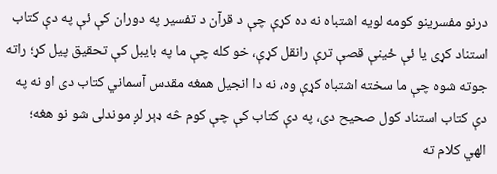درنو مفسرينو كومه لويه اشتباه نه ده كړې چې د قرآن د تفسير په دوران كې ئې په دې كتاب استناد كړى يا ئې ځينې قصې ترې رانقل كړې، خو كله چې ما په بايبل كې تحقيق پيل كړ؛ راته جوته شوه چې ما سخته اشتباه كړې وه، نه دا انجيل همغه مقدس آسماني كتاب دى او نه په دې كتاب استناد كول صحيح دى، په دې كتاب كې چې كوم څه ډېر لږ موندلى شو نو هغه؛ الهي كلام ته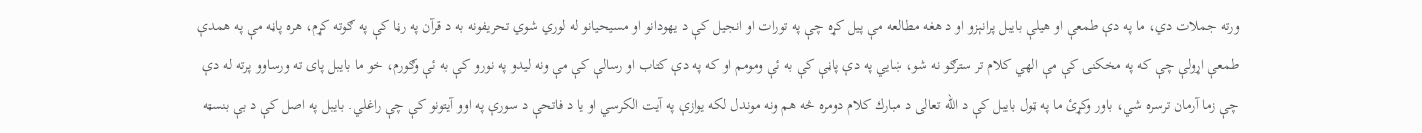ورته جملات دي، ما په دې طمعې او هيلې بايبل پرانېزو او د هغه مطالعه مې پيل كړه چې په تورات او انجيل كې د يهودانو او مسيحيانو له لوري شوي تحريفونه به د قرآن په رڼا كې په ګوته كړم، هره پاڼه مې په همدې طمعې اړولې چې كه په مخكنۍ كې مې الهي كلام تر سترګو نه شو، ښايي په دې پاڼې كې به ئې ومومم او كه په دې كتاب او رسالې كې مې ونه ليدو په نورو كې به ئې وګورم، خو ما بايبل پاى ته ورساوو پرته له دې چې زما آرمان ترسره شي، باور وكړئ ما په ټول بايبل كې د الله تعالى د مبارك كلام دومره څه هم ونه موندل لكه يوازې په آيت الكرسي او يا د فاتحې د سورې په اوو آيتونو كې چې راغلي. بايبل په اصل كې د بې بنسټه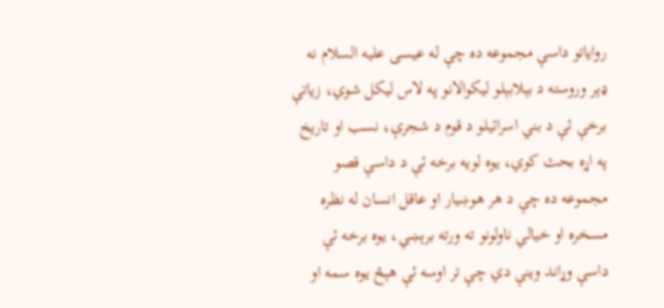رواياتو داسې مجموعه ده چې له عيسى عليه السلام نه ډېر وروسته د بېلابېلو ليكوالانو په لاس ليكل شوي، زياتې برخې ئې د بني اسرائيلو د قوم د شجرې، نسب او تاريخ په اړه بحث كوي، يوه لويه برخه ئې د داسې قصو مجموعه ده چې د هر هوښيار او عاقل انسان له نظره مسخره او خيالي ناولونو ته ورته برېښي، يوه برخه ئې داسې وړاند وينې دي چې تر اوسه ئې هېڅ يوه سمه او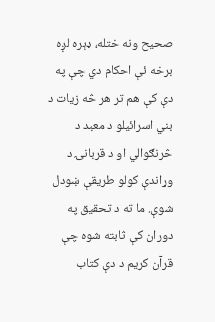صحيح ونه ختله، ډېره لږه برخه ئې احكام دي چې په دې كې هم تر هر څه زيات د بني اسرائيلو د معبد د څرنګوالي او د قربانۍ د وړاندې كولو طريقې ښودل شوې. ما ته د تحقيق په دوران كې ثابته شوه چې قرآن كريم د دې كتاب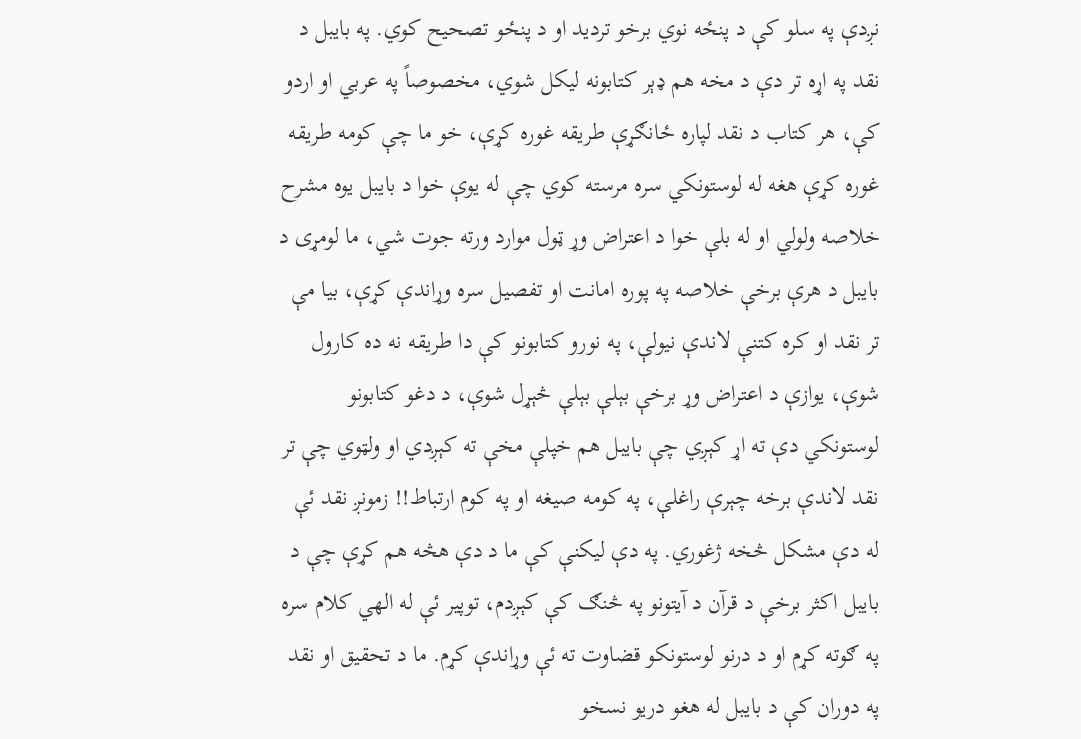نږدې په سلو كې د پنځه نوي برخو ترديد او د پنځو تصحيح كوي. په بايبل د نقد په اړه تر دې د مخه هم ډېر كتابونه ليكل شوي، مخصوصاً په عربي او اردو كې، هر كتاب د نقد لپاره ځانګړې طريقه غوره كړې، خو ما چې كومه طريقه غوره كړې هغه له لوستونكي سره مرسته كوي چې له يوې خوا د بايبل يوه مشرح خلاصه ولولي او له بلې خوا د اعتراض وړ ټول موارد ورته جوت شي، ما لومړى د بايبل د هرې برخې خلاصه په پوره امانت او تفصيل سره وړاندې كړې، بيا مې تر نقد او كره كتنې لاندې نيولې، په نورو كتابونو كې دا طريقه نه ده كارول شوې، يوازې د اعتراض وړ برخې بېلې بېلې څېړل شوې، د دغو كتابونو لوستونكي دې ته اړ كېږي چې بايبل هم خپلې مخې ته كېږدي او ولټوي چې تر نقد لاندې برخه چېرې راغلې، په كومه صيغه او په كوم ارتباط!! زمونږ نقد ئې له دې مشكل څخه ژغوري. په دې ليكنې كې ما د دې هڅه هم كړې چې د بايبل اكثر برخې د قرآن د آيتونو په څنګ كې كېږدم، توپير ئې له الهي كلام سره په ګوته كړم او د درنو لوستونكو قضاوت ته ئې وړاندې كړم. ما د تحقيق او نقد په دوران كې د بايبل له هغو دريو نسخو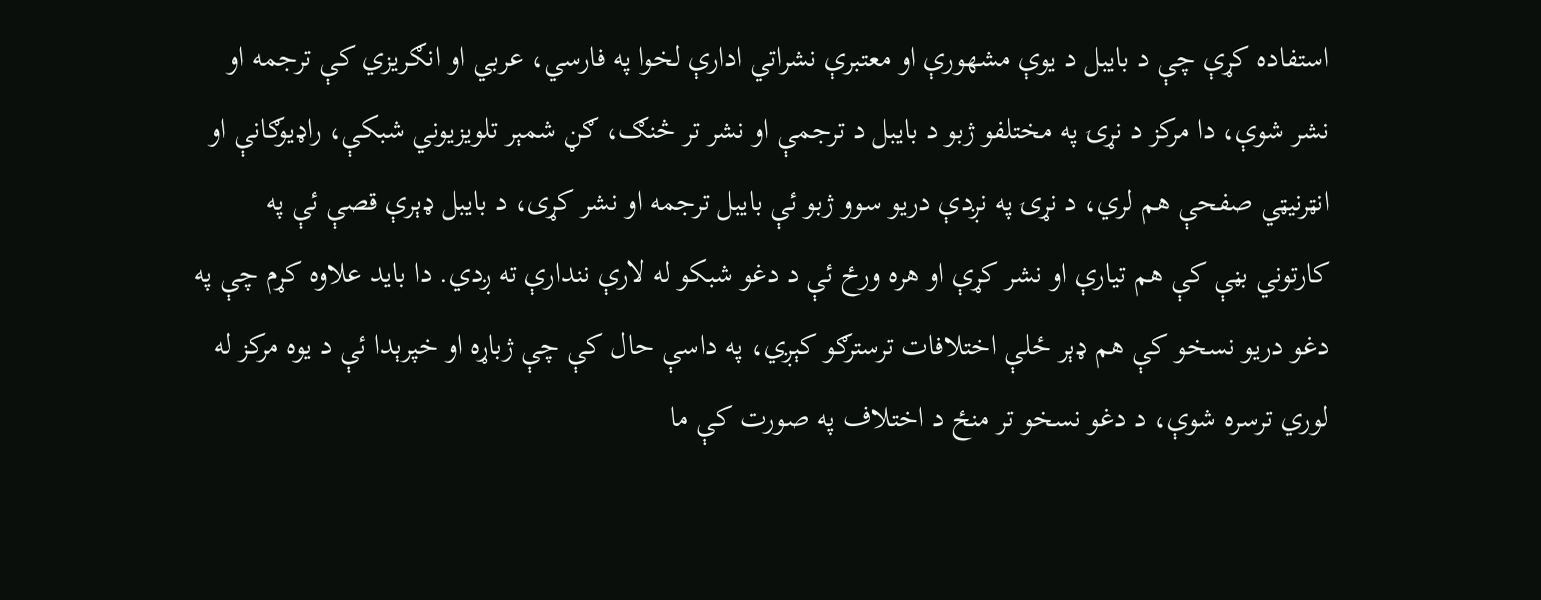استفاده كړې چې د بايبل د يوې مشهورې او معتبرې نشراتي ادارې لخوا په فارسي، عربي او انګريزي كې ترجمه او نشر شوې، دا مركز د نړۍ په مختلفو ژبو د بايبل د ترجمې او نشر تر څنګ، ګڼ شمېر تلويزيوني شبكې، راډيوګانې او انټرنيټي صفحې هم لري، د نړۍ په نږدې دريو سوو ژبو ئې بايبل ترجمه او نشر كړى، د بايبل ډېرې قصې ئې په كارتوني بڼې كې هم تيارې او نشر كړې او هره ورځ ئې د دغو شبكو له لارې نندارې ته ږدي. دا بايد علاوه كړم چې په دغو دريو نسخو كې هم ډېر ځلې اختلافات ترسترګو كېږي، په داسې حال كې چې ژباړه او خپرېدا ئې د يوه مركز له لوري ترسره شوې، د دغو نسخو تر منځ د اختلاف په صورت كې ما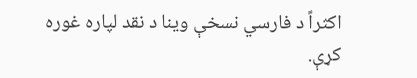اكثراً د فارسي نسخې وينا د نقد لپاره غوره كړې.